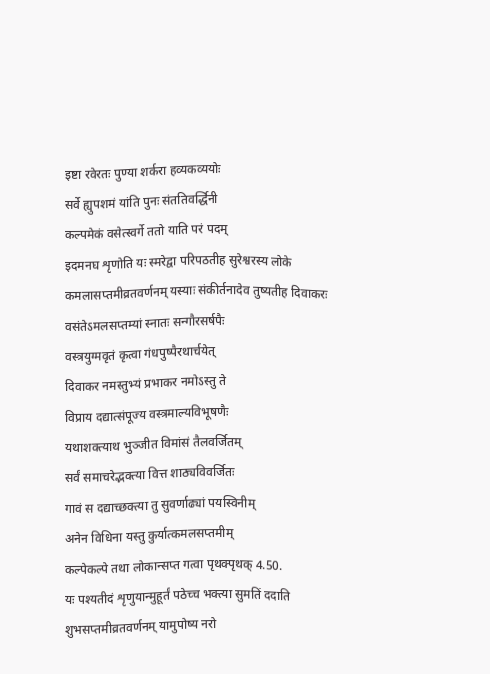इष्टा रवेरतः पुण्या शर्करा हव्यकव्ययोः
सर्वे ह्युपशमं यांति पुनः संततिवर्द्धिनी
कल्पमेकं वसेत्स्वर्गे ततो याति परं पदम्
इदमनघ शृणोति यः स्मरेद्वा परिपठतीह सुरेश्वरस्य लोके
कमलासप्तमीव्रतवर्णनम् यस्याः संकीर्तनादेव तुष्यतीह दिवाकरः
वसंतेऽमलसप्तम्यां स्नातः सन्गौरसर्षपैः
वस्त्रयुग्मवृतं कृत्वा गंधपुष्पैरथार्चयेत्
दिवाकर नमस्तुभ्यं प्रभाकर नमोऽस्तु ते
विप्राय दद्यात्संपूज्य वस्त्रमाल्यविभूषणैः
यथाशक्त्याथ भुञ्जीत विमांसं तैलवर्जितम्
सर्वं समाचरेद्भक्त्या वित्त शाठ्यविवर्जितः
गावं स दद्याच्छक्त्या तु सुवर्णाढ्यां पयस्विनीम्
अनेन विधिना यस्तु कुर्यात्कमलसप्तमीम्
कल्पेकल्पे तथा लोकान्सप्त गत्वा पृथक्पृथक् 4.50.
यः पश्यतीदं शृणुयान्मुहूर्तं पठेच्च भक्त्या सुमतिं ददाति
शुभसप्तमीव्रतवर्णनम् यामुपोष्य नरो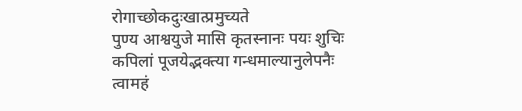रोगाच्छोकदुःखात्प्रमुच्यते
पुण्य आश्वयुजे मासि कृतस्नानः पयः शुचिः
कपिलां पूजयेद्भक्त्या गन्धमाल्यानुलेपनैः
त्वामहं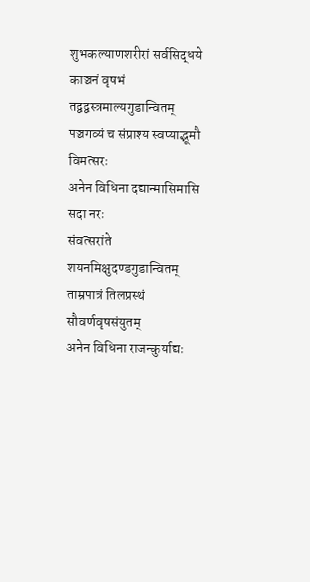शुभकल्याणशरीरां सर्वसिद्धये
काञ्चनं वृषभं तद्वद्वस्त्रमाल्यगुडान्वितम्
पञ्चगव्यं च संप्राश्य स्वप्याद्भूमौ विमत्सरः
अनेन विधिना दद्यान्मासिमासि सदा नरः
संवत्सरांते शयनमिक्षुदण्डगुडान्वितम्
ताम्रपात्रं तिलप्रस्थं सौवर्णवृषसंयुतम्
अनेन विधिना राजन्कुर्याद्यः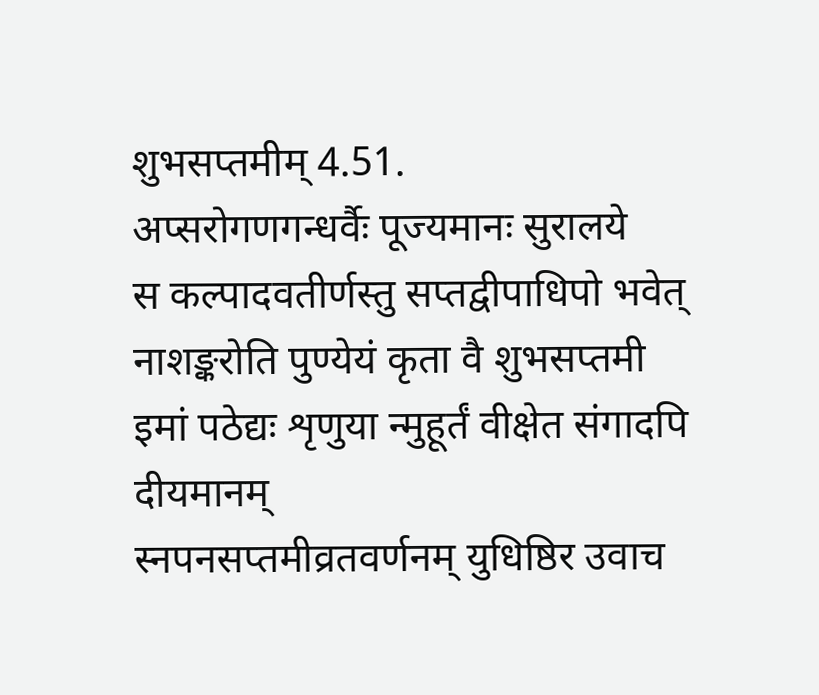शुभसप्तमीम् 4.51.
अप्सरोगणगन्धर्वैः पूज्यमानः सुरालये
स कल्पादवतीर्णस्तु सप्तद्वीपाधिपो भवेत्
नाशङ्करोति पुण्येयं कृता वै शुभसप्तमी
इमां पठेद्यः शृणुया न्मुहूर्तं वीक्षेत संगादपि दीयमानम्
स्नपनसप्तमीव्रतवर्णनम् युधिष्ठिर उवाच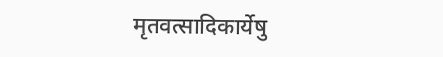मृतवत्सादिकार्येषु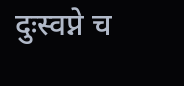दुःस्वप्ने च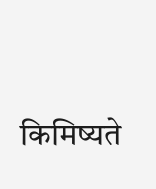किमिष्यते